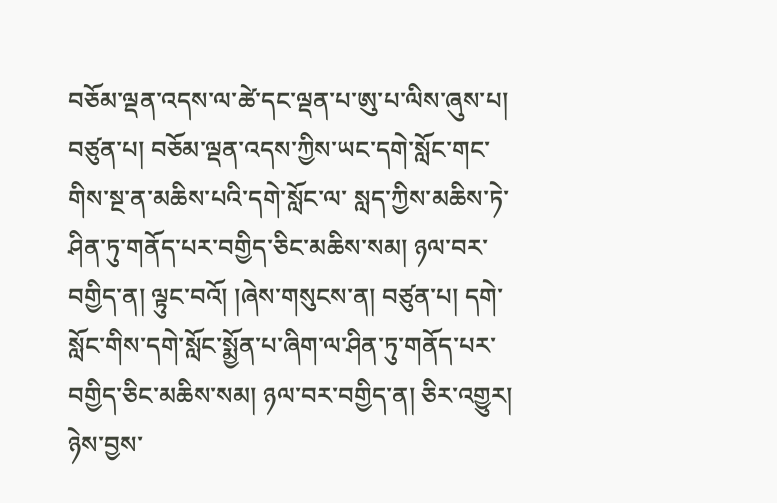བཅོམ་ལྡན་འདས་ལ་ཚེ་དང་ལྡན་པ་ཨུ་པ་ལིས་ཞུས་པ། བཙུན་པ། བཅོམ་ལྡན་འདས་ཀྱིས་ཡང་དགེ་སློང་གང་གིས་སྔ་ན་མཆིས་པའི་དགེ་སློང་ལ་ སླད་ཀྱིས་མཆིས་ཏེ་ཤིན་ཏུ་གནོད་པར་བགྱིད་ཅིང་མཆིས་སམ། ཉལ་བར་བགྱིད་ན། ལྟུང་བའོ། །ཞེས་གསུངས་ན། བཙུན་པ། དགེ་སློང་གིས་དགེ་སློང་སྨྱོན་པ་ཞིག་ལ་ཤིན་ཏུ་གནོད་པར་ བགྱིད་ཅིང་མཆིས་སམ། ཉལ་བར་བགྱིད་ན། ཅིར་འགྱུར། ཉེས་བྱས་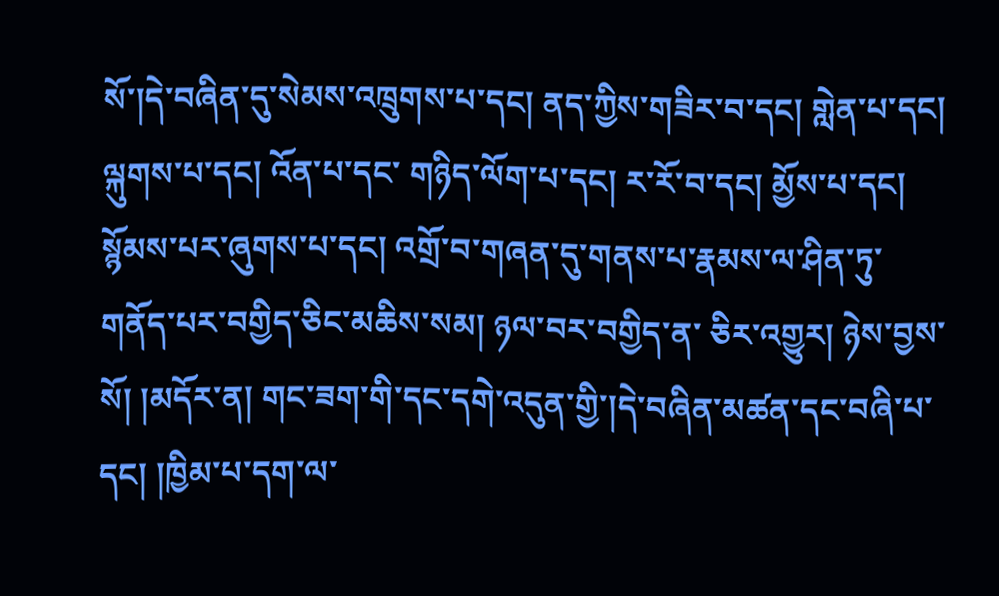སོ་།དེ་བཞིན་དུ་སེམས་འཁྲུགས་པ་དང། ནད་ཀྱིས་གཟིར་བ་དང། གླེན་པ་དང། ལྐུགས་པ་དང། འོན་པ་དང་ གཉིད་ལོག་པ་དང། ར་རོ་བ་དང། མྱོས་པ་དང། སྙོམས་པར་ཞུགས་པ་དང། འགྲོ་བ་གཞན་དུ་གནས་པ་རྣམས་ལ་ཤིན་ཏུ་གནོད་པར་བགྱིད་ཅིང་མཆིས་སམ། ཉལ་བར་བགྱིད་ན་ ཅིར་འགྱུར། ཉེས་བྱས་སོ། །མདོར་ན། གང་ཟག་གི་དང་དགེ་འདུན་གྱི་།དེ་བཞིན་མཚན་དང་བཞི་པ་དང། །ཁྱིམ་པ་དག་ལ་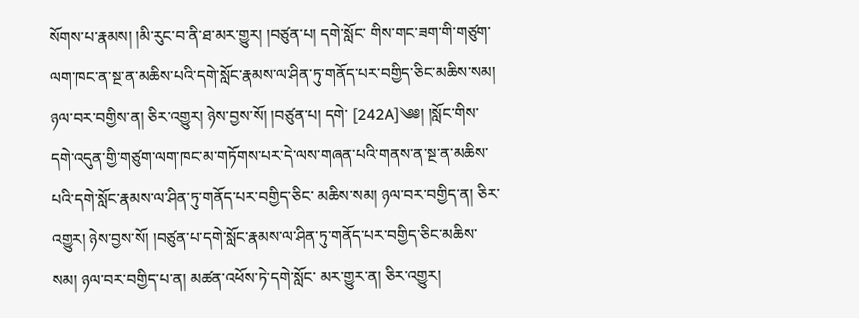སོགས་པ་རྣམས། །མི་རུང་བ་ནི་ཐ་མར་གྱུར། །བཙུན་པ། དགེ་སློང་ གིས་གང་ཟག་གི་གཙུག་ལག་ཁང་ན་སྔ་ན་མཆིས་པའི་དགེ་སློང་རྣམས་ལ་ཤིན་ཏུ་གནོད་པར་བགྱིད་ཅིང་མཆིས་སམ། ཉལ་བར་བགྱིས་ན། ཅིར་འགྱུར། ཉེས་བྱས་སོ། །བཙུན་པ། དགེ་ [242A]༄༅། །སློང་གིས་དགེ་འདུན་གྱི་གཙུག་ལག་ཁང་མ་གཏོགས་པར་དེ་ལས་གཞན་པའི་གནས་ན་སྔ་ན་མཆིས་པའི་དགེ་སློང་རྣམས་ལ་ཤིན་ཏུ་གནོད་པར་བགྱིད་ཅིང་ མཆིས་སམ། ཉལ་བར་བགྱིད་ན། ཅིར་འགྱུར། ཉེས་བྱས་སོ། །བཙུན་པ་དགེ་སློང་རྣམས་ལ་ཤིན་ཏུ་གནོད་པར་བགྱིད་ཅིང་མཆིས་སམ། ཉལ་བར་བགྱིད་པ་ན། མཚན་འཕོས་ཏེ་དགེ་སློང་ མར་གྱུར་ན། ཅིར་འགྱུར།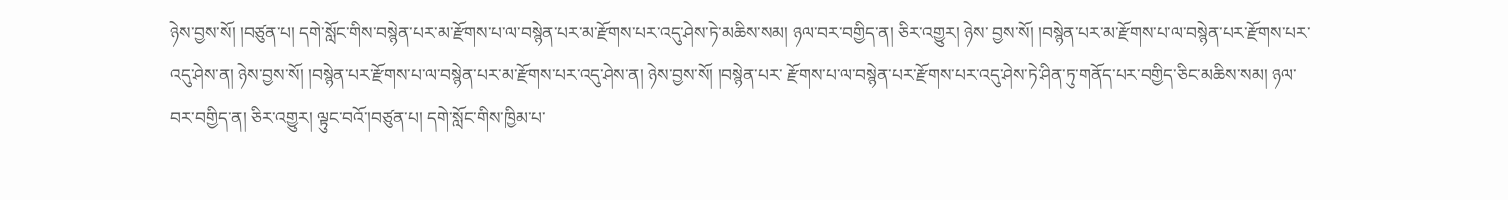ཉེས་བྱས་སོ། །བཙུན་པ། དགེ་སློང་གིས་བསྙེན་པར་མ་རྫོགས་པ་ལ་བསྙེན་པར་མ་རྫོགས་པར་འདུ་ཤེས་ཏེ་མཆིས་སམ། ཉལ་བར་བགྱིད་ན། ཅིར་འགྱུར། ཉེས་ བྱས་སོ། །བསྙེན་པར་མ་རྫོགས་པ་ལ་བསྙེན་པར་རྫོགས་པར་འདུ་ཤེས་ན། ཉེས་བྱས་སོ། །བསྙེན་པར་རྫོགས་པ་ལ་བསྙེན་པར་མ་རྫོགས་པར་འདུ་ཤེས་ན། ཉེས་བྱས་སོ། །བསྙེན་པར་ རྫོགས་པ་ལ་བསྙེན་པར་རྫོགས་པར་འདུ་ཤེས་ཏེ་ཤིན་ཏུ་གནོད་པར་བགྱིད་ཅིང་མཆིས་སམ། ཉལ་བར་བགྱིད་ན། ཅིར་འགྱུར། ལྟུང་བའོ་།བཙུན་པ། དགེ་སློང་གིས་ཁྱིམ་པ་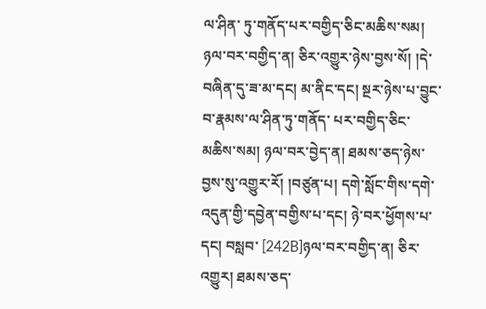ལ་ཤིན་ ཏུ་གནོད་པར་བགྱིད་ཅིང་མཆིས་སམ། ཉལ་བར་བགྱིད་ན། ཅིར་འགྱུར་ཉེས་བྱས་སོ། །དེ་བཞིན་དུ་ཟ་མ་དང། མ་ནིང་དང། སྔར་ཉེས་པ་བྱུང་བ་རྣམས་ལ་ཤིན་ཏུ་གནོད་ པར་བགྱིད་ཅིང་མཆིས་སམ། ཉལ་བར་བྱེད་ན། ཐམས་ཅད་ཉེས་བྱས་སུ་འགྱུར་རོ། །བཙུན་པ། དགེ་སློང་གིས་དགེ་འདུན་གྱི་དབྱེན་བགྱིས་པ་དང། ཉེ་བར་ཕྱོགས་པ་དང། བསླབ་ [242B]ཉལ་བར་བགྱིད་ན། ཅིར་འགྱུར། ཐམས་ཅད་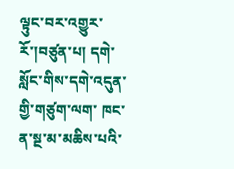ལྟུང་བར་འགྱུར་རོ་།བཙུན་པ། དགེ་སློང་གིས་དགེ་འདུན་གྱི་གཙུག་ལག་ ཁང་ན་སྔ་མ་མཆིས་པའི་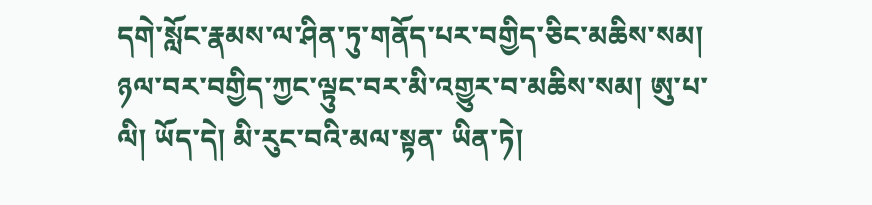དགེ་སློང་རྣམས་ལ་ཤིན་ཏུ་གནོད་པར་བགྱིད་ཅིང་མཆིས་སམ། ཉལ་བར་བགྱིད་ཀྱང་ལྟུང་བར་མི་འགྱུར་བ་མཆིས་སམ། ཨུ་པ་ལི། ཡོད་དེ། མི་རུང་བའི་མལ་སྟན་ ཡིན་ཏེ།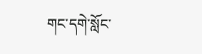གང་དགེ་སློང་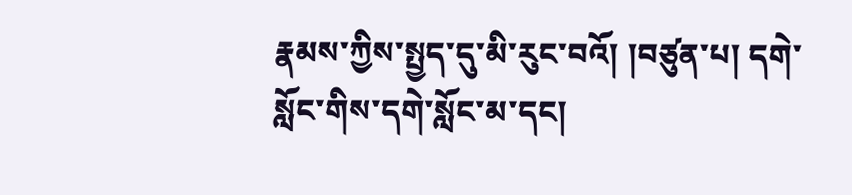རྣམས་ཀྱིས་སྤྱད་དུ་མི་རུང་བའོ། །བཙུན་པ། དགེ་སློང་གིས་དགེ་སློང་མ་དང།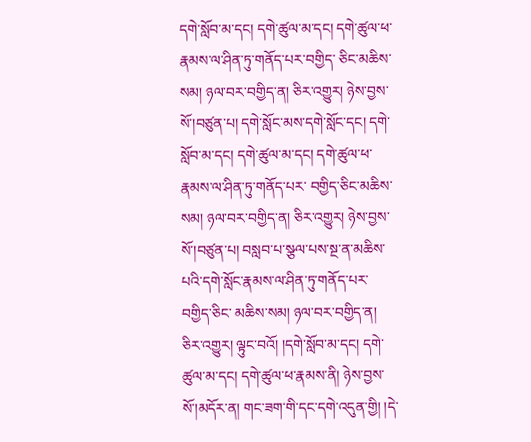དགེ་སློབ་མ་དང། དགེ་ཚུལ་མ་དང། དགེ་ཚུལ་ཕ་རྣམས་ལ་ཤིན་ཏུ་གནོད་པར་བགྱིད་ ཅིང་མཆིས་སམ། ཉལ་བར་བགྱིད་ན། ཅིར་འགྱུར། ཉེས་བྱས་སོ་།བཙུན་པ། དགེ་སློང་མས་དགེ་སློང་དང། དགེ་སློབ་མ་དང། དགེ་ཚུལ་མ་དང། དགེ་ཚུལ་ཕ་རྣམས་ལ་ཤིན་ཏུ་གནོད་པར་ བགྱིད་ཅིང་མཆིས་སམ། ཉལ་བར་བགྱིད་ན། ཅིར་འགྱུར། ཉེས་བྱས་སོ་།བཙུན་པ། བསླབ་པ་སྩལ་པས་སྔ་ན་མཆིས་པའི་དགེ་སློང་རྣམས་ལ་ཤིན་ཏུ་གནོད་པར་བགྱིད་ཅིང་ མཆིས་སམ། ཉལ་བར་བགྱིད་ན། ཅིར་འགྱུར། ལྟུང་བའོ། །དགེ་སློབ་མ་དང། དགེ་ཚུལ་མ་དང། དགེ་ཚུལ་ཕ་རྣམས་ནི། ཉེས་བྱས་སོ་།མདོར་ན། གང་ཟག་གི་དང་དགེ་འདུན་གྱི། །དེ་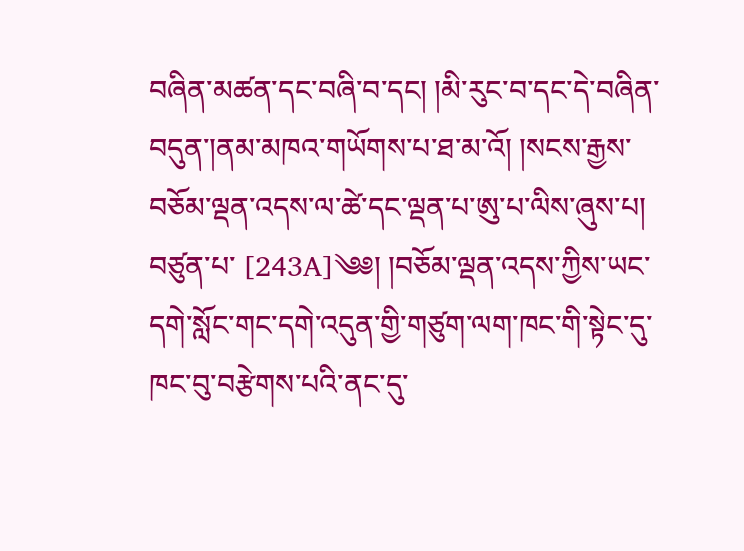བཞིན་མཚན་དང་བཞི་བ་དང། །མི་རུང་བ་དང་དེ་བཞིན་བདུན་།ནམ་མཁའ་གཡོགས་པ་ཐ་མ་འོ། །སངས་རྒྱས་བཅོམ་ལྡན་འདས་ལ་ཚེ་དང་ལྡན་པ་ཨུ་པ་ལིས་ཞུས་པ། བཙུན་པ་ [243A]༄༅། །བཅོམ་ལྡན་འདས་ཀྱིས་ཡང་དགེ་སློང་གང་དགེ་འདུན་གྱི་གཙུག་ལག་ཁང་གི་སྟེང་དུ་ཁང་བུ་བརྩེགས་པའི་ནང་དུ་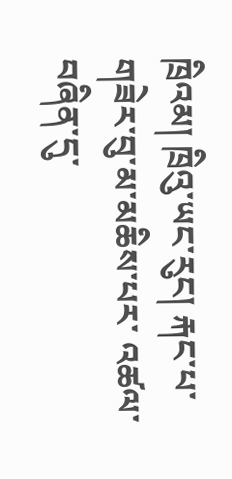ཁྲིའམ། ཁྲིའུ་ཡང་རུང། རྐང་པ་གཟེར་བུ་མ་མཆིས་པར་ འཚལ་བཞིན་དུ་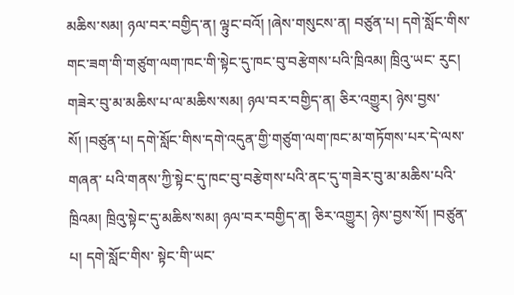མཆིས་སམ། ཉལ་བར་བགྱིད་ན། ལྟུང་བའོ། །ཞེས་གསུངས་ན། བཙུན་པ། དགེ་སློང་གིས་གང་ཟག་གི་གཙུག་ལག་ཁང་གི་སྟེང་དུ་ཁང་བུ་བརྩེགས་པའི་ཁྲིའམ། ཁྲིའུ་ཡང་ རུང། གཟེར་བུ་མ་མཆིས་པ་ལ་མཆིས་སམ། ཉལ་བར་བགྱིད་ན། ཅིར་འགྱུར། ཉེས་བྱས་སོ། །བཙུན་པ། དགེ་སློང་གིས་དགེ་འདུན་གྱི་གཙུག་ལག་ཁང་མ་གཏོགས་པར་དེ་ལས་གཞན་ པའི་གནས་ཀྱི་སྟེང་དུ་ཁང་བུ་བརྩེགས་པའི་ནང་དུ་གཟེར་བུ་མ་མཆིས་པའི་ཁྲིའམ། ཁྲིའུ་སྟེང་དུ་མཆིས་སམ། ཉལ་བར་བགྱིད་ན། ཅིར་འགྱུར། ཉེས་བྱས་སོ། །བཙུན་པ། དགེ་སློང་གིས་ སྟེང་གི་ཡང་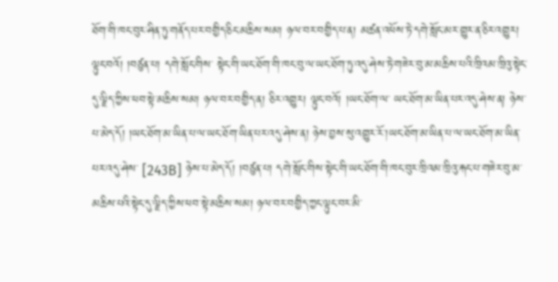ཐོག་གི་ཁང་བུར་ཤིན་ཏུ་གནོད་པར་བགྱིད་ཅིང་མཆིས་སམ། ཉལ་བར་བགྱིད་པ་ན། མཚན་འཕོས་ཏེ་དགེ་སློང་མར་གྱུར་ན་ཅིར་འགྱུར། ལྟུང་བའོ། །བཙུན་པ། དགེ་སློང་གིས་ སྟེང་གི་ཡང་ཐོག་གི་ཁང་བུ་ལ་ཡང་ཐོག་ཏུ་འདུ་ཤེས་ཏེ་གཟེར་བུ་མ་མཆིས་པའི་ཁྲིའམ་ཁྲིའུ་སྟེང་དུ་ལྗིད་ཀྱིས་ཕབ་སྟེ་མཆིས་སམ། ཉལ་བར་བགྱིད་ན། ཅིར་འགྱུར། ལྟུང་བའོ། །ཡང་ཐོག་ལ་ ཡང་ཐོག་མ་ཡིན་པར་འདུ་ཤེས་ན། ཉེས་པ་མེད་དོ། །ཡང་ཐོག་མ་ཡིན་པ་ལ་ཡང་ཐོག་ཡིན་པར་འདུ་ཤེས་ན། ཉེས་བྱས་སུ་འགྱུར་རོ་།ཡང་ཐོག་མ་ཡིན་པ་ལ་ཡང་ཐོག་མ་ཡིན་པར་འདུ་ཤེས་ [243B] ཉེས་པ་མེད་དོ། །བཙུན་པ། དགེ་སློང་གིས་སྟེང་གི་ཡང་ཐོག་གི་ཁང་བུར་ཁྲིའམ་ཁྲིའུ་རྐང་པ་གཟེར་བུ་མ་མཆིས་པའི་སྟེང་དུ་ལྗིད་ཀྱིས་ཕབ་སྟེ་མཆིས་སམ། ཉལ་བར་བགྱིད་ཀྱང་ལྟུང་བར་མི་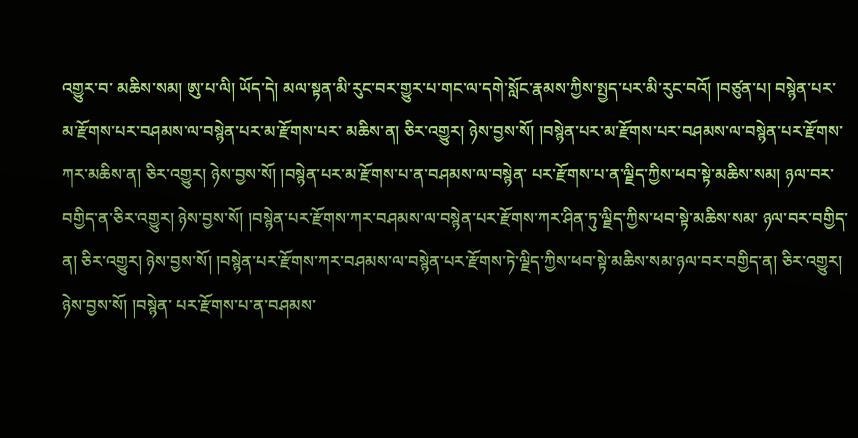འགྱུར་བ་ མཆིས་སམ། ཨུ་པ་ལི། ཡོད་དེ། མལ་སྟན་མི་རུང་བར་གྱུར་པ་གང་ལ་དགེ་སློང་རྣམས་ཀྱིས་སྤྱད་པར་མི་རུང་བའོ། །བཙུན་པ། བསྙེན་པར་མ་རྫོགས་པར་བཤམས་ལ་བསྙེན་པར་མ་རྫོགས་པར་ མཆིས་ན། ཅིར་འགྱུར། ཉེས་བྱས་སོ། །བསྙེན་པར་མ་རྫོགས་པར་བཤམས་ལ་བསྙེན་པར་རྫོགས་ཀར་མཆིས་ན། ཅིར་འགྱུར། ཉེས་བྱས་སོ། །བསྙེན་པར་མ་རྫོགས་པ་ན་བཤམས་ལ་བསྙེན་ པར་རྫོགས་པ་ན་ལྗིད་ཀྱིས་ཕབ་སྟེ་མཆིས་སམ། ཉལ་བར་བགྱིད་ན་ཅིར་འགྱུར། ཉེས་བྱས་སོ། །བསྙེན་པར་རྫོགས་ཀར་བཤམས་ལ་བསྙེན་པར་རྫོགས་ཀར་ཤིན་ཏུ་ལྗིད་ཀྱིས་ཕབ་སྟེ་མཆིས་སམ་ ཉལ་བར་བགྱིད་ན། ཅིར་འགྱུར། ཉེས་བྱས་སོ། །བསྙེན་པར་རྫོགས་ཀར་བཤམས་ལ་བསྙེན་པར་རྫོགས་ཏེ་ལྗིད་ཀྱིས་ཕབ་སྟེ་མཆིས་སམ་ཉལ་བར་བགྱིད་ན། ཅིར་འགྱུར། ཉེས་བྱས་སོ། །བསྙེན་ པར་རྫོགས་པ་ན་བཤམས་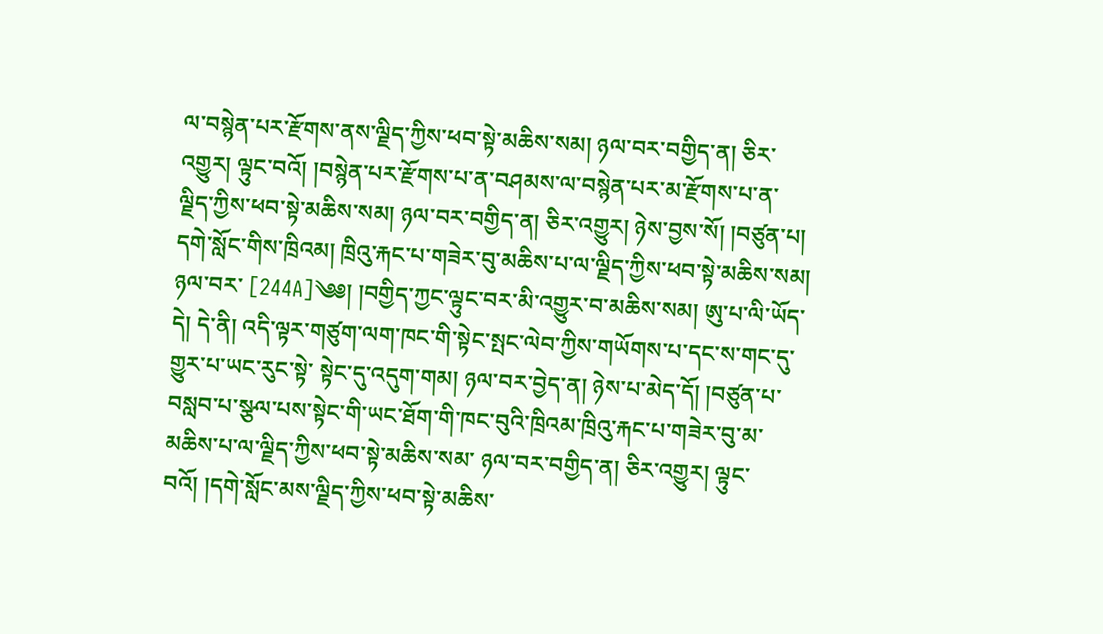ལ་བསྙེན་པར་རྫོགས་ནས་ལྗིད་ཀྱིས་ཕབ་སྟེ་མཆིས་སམ། ཉལ་བར་བགྱིད་ན། ཅིར་འགྱུར། ལྟུང་བའོ། །བསྙེན་པར་རྫོགས་པ་ན་བཤམས་ལ་བསྙེན་པར་མ་རྫོགས་པ་ན་ ལྗིད་ཀྱིས་ཕབ་སྟེ་མཆིས་སམ། ཉལ་བར་བགྱིད་ན། ཅིར་འགྱུར། ཉེས་བྱས་སོ། །བཙུན་པ། དགེ་སློང་གིས་ཁྲིའམ། ཁྲིའུ་རྐང་པ་གཟེར་བུ་མཆིས་པ་ལ་ལྗིད་ཀྱིས་ཕབ་སྟེ་མཆིས་སམ། ཉལ་བར་ [244A]༄༅། །བགྱིད་ཀྱང་ལྟུང་བར་མི་འགྱུར་བ་མཆིས་སམ། ཨུ་པ་ལི་ཡོད་དེ། དེ་ནི། འདི་ལྟར་གཙུག་ལག་ཁང་གི་སྟེང་སྤང་ལེབ་ཀྱིས་གཡོགས་པ་དང་ས་གང་དུ་གྱུར་པ་ཡང་རུང་སྟེ་ སྟེང་དུ་འདུག་གམ། ཉལ་བར་བྱེད་ན། ཉེས་པ་མེད་དོ། །བཙུན་པ་བསླབ་པ་སྩལ་པས་སྟེང་གི་ཡང་ཐོག་གི་ཁང་བུའི་ཁྲིའམ་ཁྲིའུ་རྐང་པ་གཟེར་བུ་མ་མཆིས་པ་ལ་ལྗིད་ཀྱིས་ཕབ་སྟེ་མཆིས་སམ་ ཉལ་བར་བགྱིད་ན། ཅིར་འགྱུར། ལྟུང་བའོ། །དགེ་སློང་མས་ལྗིད་ཀྱིས་ཕབ་སྟེ་མཆིས་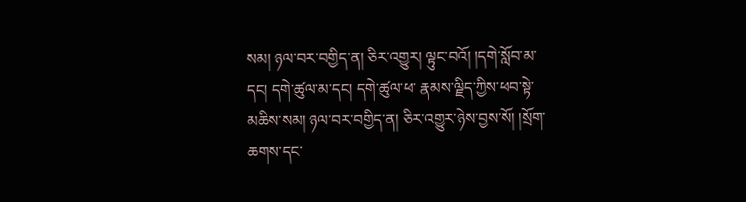སམ། ཉལ་བར་བགྱིད་ན། ཅིར་འགྱུར། ལྟུང་བའོ། །དགེ་སློབ་མ་དང། དགེ་ཚུལ་མ་དང། དགེ་ཚུལ་ཕ་ རྣམས་ལྗིད་ཀྱིས་ཕབ་སྟེ་མཆིས་སམ། ཉལ་བར་བགྱིད་ན། ཅིར་འགྱུར་ཉེས་བྱས་སོ། །སྲོག་ཆགས་དང་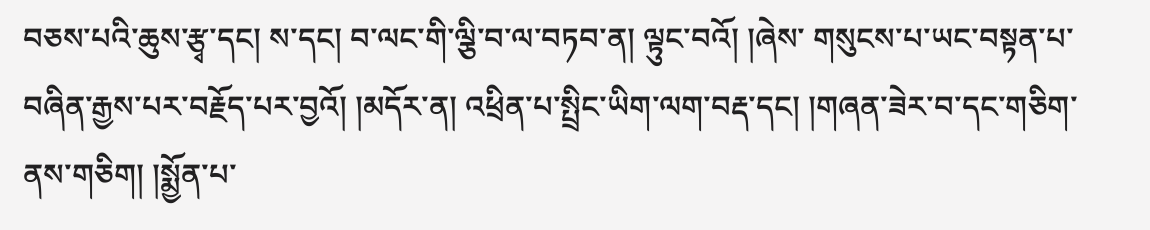བཅས་པའི་ཆུས་རྩྭ་དང། ས་དང། བ་ལང་གི་ལྕི་བ་ལ་བཏབ་ན། ལྟུང་བའོ། །ཞེས་ གསུངས་པ་ཡང་བསྟན་པ་བཞིན་རྒྱས་པར་བརྗོད་པར་བྱའོ། །མདོར་ན། འཕྲིན་པ་སྤྲིང་ཡིག་ལག་བརྡ་དང། །གཞན་ཟེར་བ་དང་གཅིག་ནས་གཅིག། །སྨྱོན་པ་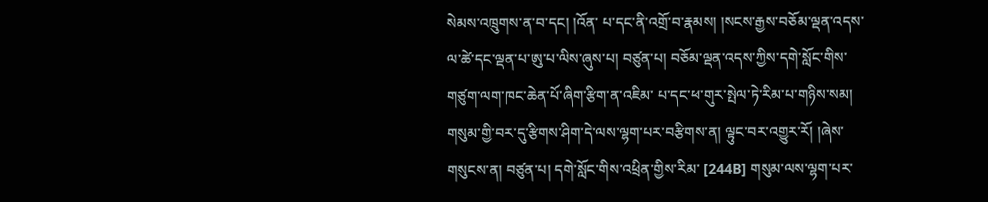སེམས་འཁྲུགས་ན་བ་དང། །འོན་ པ་དང་ནི་འགྲོ་བ་རྣམས། །སངས་རྒྱས་བཅོམ་ལྡན་འདས་ལ་ཚེ་དང་ལྡན་པ་ཨུ་པ་ལིས་ཞུས་པ། བཙུན་པ། བཅོམ་ལྡན་འདས་ཀྱིས་དགེ་སློང་གིས་གཙུག་ལག་ཁང་ཆེན་པོ་ཞིག་རྩིག་ན་འཇིམ་ པ་དང་ཕ་གུར་སྤེལ་ཏེ་རིམ་པ་གཉིས་སམ། གསུམ་གྱི་བར་དུ་རྩིགས་ཤིག་དེ་ལས་ལྷག་པར་བརྩིགས་ན། ལྟུང་བར་འགྱུར་རོ། །ཞེས་གསུངས་ན། བཙུན་པ། དགེ་སློང་གིས་འཕྲིན་གྱིས་རིམ་ [244B] གསུམ་ལས་ལྷག་པར་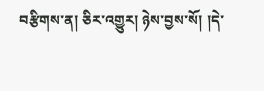བརྩིགས་ན། ཅིར་འགྱུར། ཉེས་བྱས་སོ། །དེ་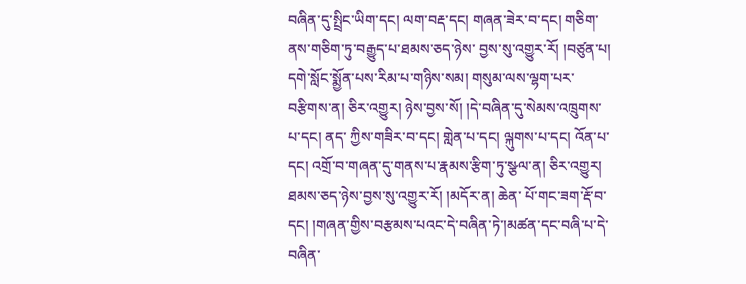བཞིན་དུ་སྤྲིང་ཡིག་དང། ལག་བརྡ་དང། གཞན་ཟེར་བ་དང། གཅིག་ནས་གཅིག་ཏུ་བརྒྱུད་པ་ཐམས་ཅད་ཉེས་ བྱས་སུ་འགྱུར་རོ། །བཙུན་པ། དགེ་སློང་སྨྱོན་པས་རིམ་པ་གཉིས་སམ། གསུམ་ལས་ལྷག་པར་བརྩིགས་ན། ཅིར་འགྱུར། ཉེས་བྱས་སོ། །དེ་བཞིན་དུ་སེམས་འཁྲུགས་པ་དང། ནད་ ཀྱིས་གཟིར་བ་དང། གླེན་པ་དང། ལྐུགས་པ་དང། འོན་པ་དང། འགྲོ་བ་གཞན་དུ་གནས་པ་རྣམས་རྩིག་ཏུ་སྩལ་ན། ཅིར་འགྱུར། ཐམས་ཅད་ཉེས་བྱས་སུ་འགྱུར་རོ། །མདོར་ན། ཆེན་ པོ་གང་ཟག་རྡོ་བ་དང། །གཞན་གྱིས་བརྩམས་པའང་དེ་བཞིན་ཏེ་།མཚན་དང་བཞི་པ་དེ་བཞིན་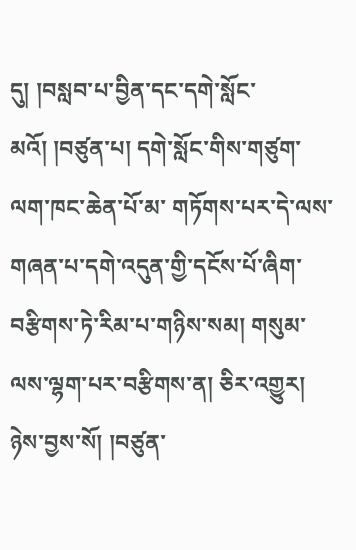དུ། །བསླབ་པ་བྱིན་དང་དགེ་སློང་མའོ། །བཙུན་པ། དགེ་སློང་གིས་གཙུག་ལག་ཁང་ཆེན་པོ་མ་ གཏོགས་པར་དེ་ལས་གཞན་པ་དགེ་འདུན་གྱི་དངོས་པོ་ཞིག་བརྩིགས་ཏེ་རིམ་པ་གཉིས་སམ། གསུམ་ལས་ལྷག་པར་བརྩིགས་ན། ཅིར་འགྱུར། ཉེས་བྱས་སོ། །བཙུན་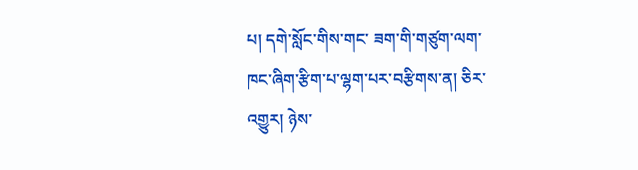པ། དགེ་སློང་གིས་གང་ ཟག་གི་གཙུག་ལག་ཁང་ཞིག་རྩིག་པ་ལྷག་པར་བརྩིགས་ན། ཅིར་འགྱུར། ཉེས་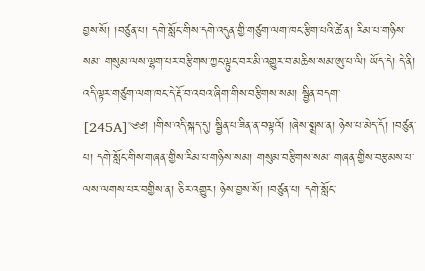བྱས་སོ། །བཙུན་པ། དགེ་སློང་གིས་དགེ་འདུན་གྱི་གཙུག་ལག་ཁང་རྩིག་པའི་ཚེ་ན། རིམ་པ་གཉིས་སམ་ གསུམ་ལས་ལྷག་པར་བརྩིགས་ཀྱང་ལྟུང་བར་མི་འགྱུར་བ་མཆིས་སམ་ཨུ་པ་ལི། ཡོད་དེ། དེ་ནི། འདི་ལྟར་གཙུག་ལག་ཁང་དེ་རྡོ་བ་འབའ་ཞིག་གིས་བརྩིགས་སམ། སྦྱིན་བདག་ [245A]༄༅། །གིས་འདི་སྐད་དུ། སྦྱིན་པ་ཟིན་ན་བལྟའོ། །ཞེས་སྨྲས་ན། ཉེས་པ་མེད་དོ། །བཙུན་པ། དགེ་སློང་གིས་གཞན་གྱིས་རིམ་པ་གཉིས་སམ། གསུམ་བརྩིགས་སམ་ གཞན་གྱིས་བརྩམས་པ་ལས་ལགས་པར་བགྱིས་ན། ཅིར་འགྱུར། ཉེས་བྱས་སོ། །བཙུན་པ། དགེ་སློང་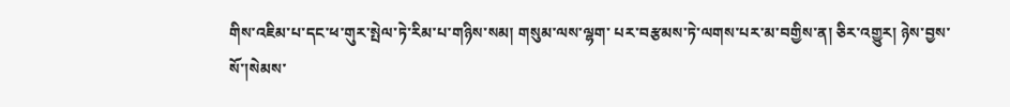གིས་འཇིམ་པ་དང་ཕ་གུར་སྤེལ་ཏེ་རིམ་པ་གཉིས་སམ། གསུམ་ལས་ལྷག་ པར་བརྩམས་ཏེ་ལགས་པར་མ་བགྱིས་ན། ཅིར་འགྱུར། ཉེས་བྱས་སོ་།སེམས་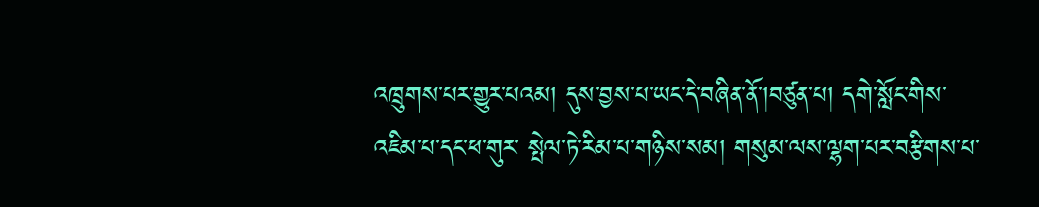འཁྲུགས་པར་གྱུར་པའམ། དུས་བྱས་པ་ཡང་དེ་བཞིན་ནོ་།བཙུན་པ། དགེ་སློང་གིས་འཇིམ་པ་དང་ཕ་གུར་ སྤེལ་ཏེ་རིམ་པ་གཉིས་སམ། གསུམ་ལས་ལྷག་པར་བརྩིགས་པ་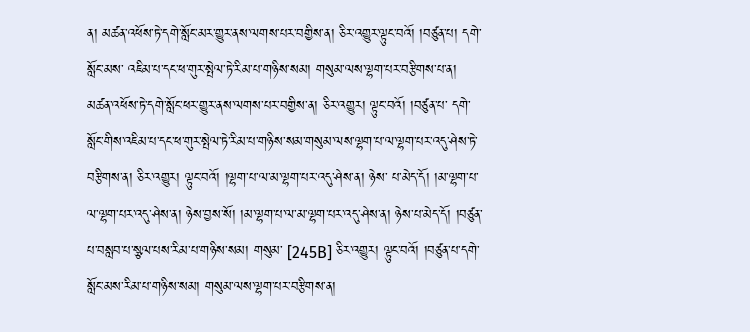ན། མཚན་འཕོས་ཏེ་དགེ་སློང་མར་གྱུར་ནས་ལགས་པར་བགྱིས་ན། ཅིར་འགྱུར་ལྟུང་བའོ། །བཙུན་པ། དགེ་སློང་མས་ འཇིམ་པ་དང་ཕ་གུར་སྤེལ་ཏེ་རིམ་པ་གཉིས་སམ། གསུམ་ལས་ལྷག་པར་བརྩིགས་པ་ན། མཚན་འཕོས་ཏེ་དགེ་སློང་ཕར་གྱུར་ནས་ལགས་པར་བགྱིས་ན། ཅིར་འགྱུར། ལྟུང་བའོ། །བཙུན་པ་ དགེ་སློང་གིས་འཇིམ་པ་དང་ཕ་གུར་སྤེལ་ཏེ་རིམ་པ་གཉིས་སམ་གསུམ་ལས་ལྷག་པ་ལ་ལྷག་པར་འདུ་ཤེས་ཏེ་བརྩིགས་ན། ཅིར་འགྱུར། ལྟུང་བའོ། །ལྷག་པ་ལ་མ་ལྷག་པར་འདུ་ཤེས་ན། ཉེས་ པ་མེད་དོ། །མ་ལྷག་པ་ལ་ལྷག་པར་འདུ་ཤེས་ན། ཉེས་བྱས་སོ། །མ་ལྷག་པ་ལ་མ་ལྷག་པར་འདུ་ཤེས་ན། ཉེས་པ་མེད་དོ། །བཙུན་པ་བསླབ་པ་སྩལ་པས་རིམ་པ་གཉིས་སམ། གསུམ་ [245B] ཅིར་འགྱུར། ལྟུང་བའོ། །བཙུན་པ་དགེ་སློང་མས་རིམ་པ་གཉིས་སམ། གསུམ་ལས་ལྷག་པར་བརྩིགས་ན།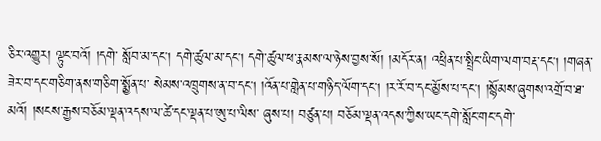ཅིར་འགྱུར། ལྟུང་བའོ། །དགེ་ སློབ་མ་དང། དགེ་ཚུལ་མ་དང། དགེ་ཚུལ་ཕ་རྣམས་ལ་ཉེས་བྱས་སོ། །མདོར་ན། འཕྲིན་པ་སྤྲིང་ཡིག་ལག་བརྡ་དང། །གཞན་ཟེར་བ་དང་གཅིག་ནས་གཅིག་སྨྱོན་པ་ སེམས་འཁྲུགས་ན་བ་དང། །འོན་པ་གླེན་པ་གཉིད་ལོག་དང། །ར་རོ་བ་དང་མྱོས་པ་དང། །སྙོམས་ཞུགས་འགྲོ་བ་ཐ་མའོ། །སངས་རྒྱས་བཅོམ་ལྡན་འདས་ལ་ཚེ་དང་ལྡན་པ་ཨུ་པ་ལིས་ ཞུས་པ། བཙུན་པ། བཅོམ་ལྡན་འདས་ཀྱིས་ཡང་དགེ་སློང་གང་དགེ་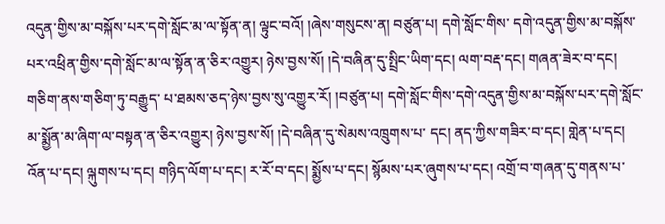འདུན་གྱིས་མ་བསྐོས་པར་དགེ་སློང་མ་ལ་སྟོན་ན། ལྟུང་བའོ། །ཞེས་གསུངས་ན། བཙུན་པ། དགེ་སློང་གིས་ དགེ་འདུན་གྱིས་མ་བསྐོས་པར་འཕྲིན་གྱིས་དགེ་སློང་མ་ལ་སྟོན་ན་ཅིར་འགྱུར། ཉེས་བྱས་སོ། །དེ་བཞིན་དུ་སྤྲིང་ཡིག་དང། ལག་བརྡ་དང། གཞན་ཟེར་བ་དང། གཅིག་ནས་གཅིག་ཏུ་བརྒྱུད་ པ་ཐམས་ཅད་ཉེས་བྱས་སུ་འགྱུར་རོ། །བཙུན་པ། དགེ་སློང་གིས་དགེ་འདུན་གྱིས་མ་བསྐོས་པར་དགེ་སློང་མ་སྨྱོན་མ་ཞིག་ལ་བསྟན་ན་ཅིར་འགྱུར། ཉེས་བྱས་སོ། །དེ་བཞིན་དུ་སེམས་འཁྲུགས་པ་ དང། ནད་ཀྱིས་གཟིར་བ་དང། གླེན་པ་དང། འོན་པ་དང། ལྐུགས་པ་དང། གཉིད་ལོག་པ་དང། ར་རོ་བ་དང། སྨྱོས་པ་དང། སྙོམས་པར་ཞུགས་པ་དང། འགྲོ་བ་གཞན་དུ་གནས་པ་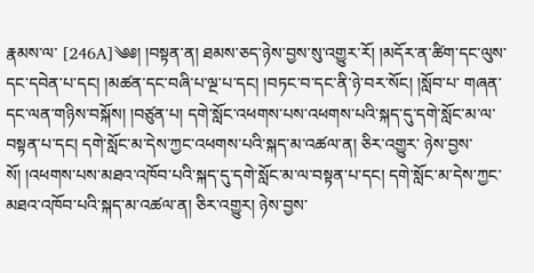རྣམས་ལ་ [246A]༄༅། །བསྟན་ན། ཐམས་ཅད་ཉེས་བྱས་སུ་འགྱུར་རོ། །མདོར་ན་ཚིག་དང་ལུས་དང་དབེན་པ་དང། །མཚན་དང་བཞི་པ་ལྔ་པ་དང། །བཏང་བ་དང་ནི་ཉེ་བར་སོང། །སློབ་པ་ གཞན་དང་ལན་གཉིས་བསྐོས། །བཙུན་པ། དགེ་སློང་འཕགས་པས་འཕགས་པའི་སྐད་དུ་དགེ་སློང་མ་ལ་བསྟན་པ་དང། དགེ་སློང་མ་དེས་ཀྱང་འཕགས་པའི་སྐད་མ་འཚལ་ན། ཅིར་འགྱུར་ ཉེས་བྱས་སོ། །འཕགས་པས་མཐའ་འཁོབ་པའི་སྐད་དུ་དགེ་སློང་མ་ལ་བསྟན་པ་དང། དགེ་སློང་མ་དེས་ཀྱང་མཐའ་འཁོབ་པའི་སྐད་མ་འཚལ་ན། ཅིར་འགྱུར། ཉེས་བྱས་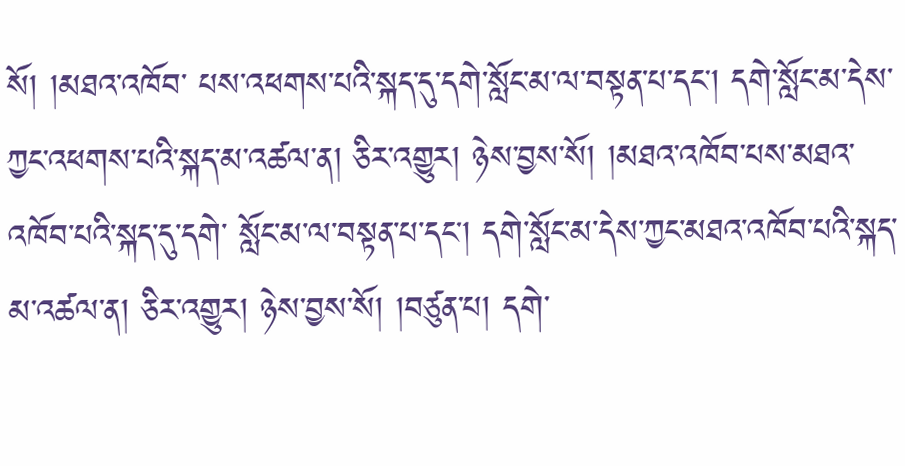སོ། །མཐའ་འཁོབ་ པས་འཕགས་པའི་སྐད་དུ་དགེ་སློང་མ་ལ་བསྟན་པ་དང། དགེ་སློང་མ་དེས་ཀྱང་འཕགས་པའི་སྐད་མ་འཚལ་ན། ཅིར་འགྱུར། ཉེས་བྱས་སོ། །མཐའ་འཁོབ་པས་མཐའ་འཁོབ་པའི་སྐད་དུ་དགེ་ སློང་མ་ལ་བསྟན་པ་དང། དགེ་སློང་མ་དེས་ཀྱང་མཐའ་འཁོབ་པའི་སྐད་མ་འཚལ་ན། ཅིར་འགྱུར། ཉེས་བྱས་སོ། །བཙུན་པ། དགེ་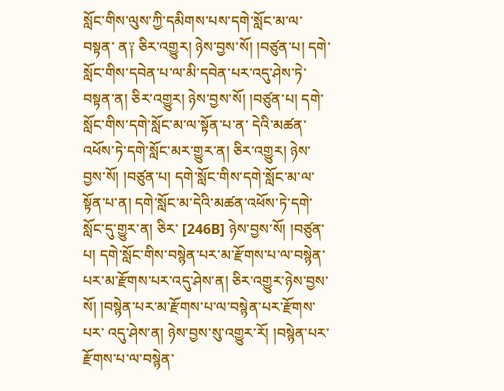སློང་གིས་ལུས་ཀྱི་དམིགས་པས་དགེ་སློང་མ་ལ་བསྟན་ ན༑ ཅིར་འགྱུར། ཉེས་བྱས་སོ། །བཙུན་པ། དགེ་སློང་གིས་དབེན་པ་ལ་མི་དབེན་པར་འདུ་ཤེས་ཏེ་བསྟན་ན། ཅིར་འགྱུར། ཉེས་བྱས་སོ། །བཙུན་པ། དགེ་སློང་གིས་དགེ་སློང་མ་ལ་སྟོན་པ་ན་ དེའི་མཚན་འཕོས་ཏེ་དགེ་སློང་མར་གྱུར་ན། ཅིར་འགྱུར། ཉེས་བྱས་སོ། །བཙུན་པ། དགེ་སློང་གིས་དགེ་སློང་མ་ལ་སྟོན་པ་ན། དགེ་སློང་མ་དེའི་མཚན་འཕོས་ཏེ་དགེ་སློང་དུ་གྱུར་ན། ཅིར་ [246B] ཉེས་བྱས་སོ། །བཙུན་པ། དགེ་སློང་གིས་བསྙེན་པར་མ་རྫོགས་པ་ལ་བསྙེན་པར་མ་རྫོགས་པར་འདུ་ཤེས་ན། ཅིར་འགྱུར་ཉེས་བྱས་སོ། །བསྙེན་པར་མ་རྫོགས་པ་ལ་བསྙེན་པར་རྫོགས་པར་ འདུ་ཤེས་ན། ཉེས་བྱས་སུ་འགྱུར་རོ། །བསྙེན་པར་རྫོགས་པ་ལ་བསྙེན་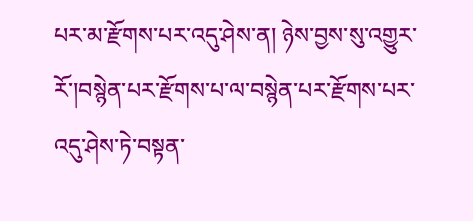པར་མ་རྫོགས་པར་འདུ་ཤེས་ན། ཉེས་བྱས་སུ་འགྱུར་རོ་།བསྙེན་པར་རྫོགས་པ་ལ་བསྙེན་པར་རྫོགས་པར་འདུ་ཤེས་ཏེ་བསྟན་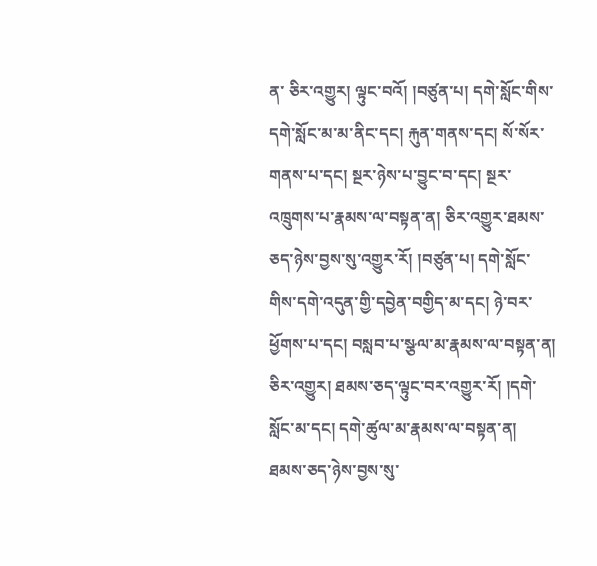ན་ ཅིར་འགྱུར། ལྟུང་བའོ། །བཙུན་པ། དགེ་སློང་གིས་དགེ་སློང་མ་མ་ནིང་དང། རྐུན་གནས་དང། སོ་སོར་གནས་པ་དང། སྔར་ཉེས་པ་བྱུང་བ་དང། སྔར་འཁྲུགས་པ་རྣམས་ལ་བསྟན་ན། ཅིར་འགྱུར་ཐམས་ ཅད་ཉེས་བྱས་སུ་འགྱུར་རོ། །བཙུན་པ། དགེ་སློང་གིས་དགེ་འདུན་གྱི་དབྱེན་བགྱིད་མ་དང། ཉེ་བར་ཕྱོགས་པ་དང། བསླབ་པ་སྩལ་མ་རྣམས་ལ་བསྟན་ན། ཅིར་འགྱུར། ཐམས་ཅད་ལྟུང་བར་འགྱུར་རོ། །དགེ་ སློང་མ་དང། དགེ་ཚུལ་མ་རྣམས་ལ་བསྟན་ན། ཐམས་ཅད་ཉེས་བྱས་སུ་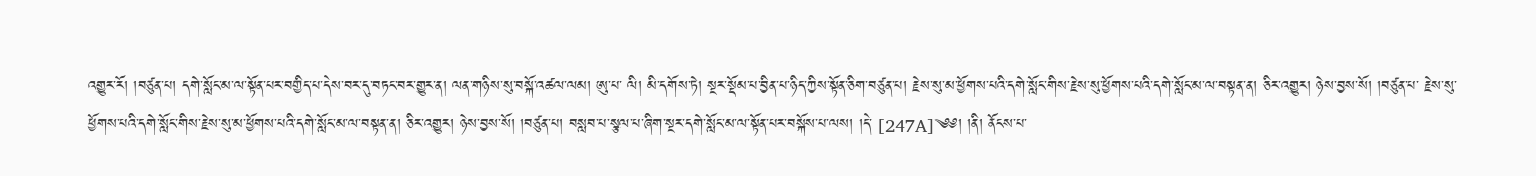འགྱུར་རོ། །བཙུན་པ། དགེ་སློང་མ་ལ་སྟོན་པར་བགྱིད་པ་དེས་བར་དུ་བཏང་བར་གྱུར་ན། ལན་གཉིས་སུ་བསྐོ་འཚལ་ལམ། ཨུ་པ་ ལི། མི་དགོས་ཏེ། སྔར་སྡོམ་པ་བྱིན་པ་ཉིད་ཀྱིས་སྟོན་ཅིག་བཙུན་པ། རྗེས་སུ་མ་ཕྱོགས་པའི་དགེ་སློང་གིས་རྗེས་སུ་ཕྱོགས་པའི་དགེ་སློང་མ་ལ་བསྟན་ན། ཅིར་འགྱུར། ཉེས་བྱས་སོ། །བཙུན་པ་ རྗེས་སུ་ཕྱོགས་པའི་དགེ་སློང་གིས་རྗེས་སུ་མ་ཕྱོགས་པའི་དགེ་སློང་མ་ལ་བསྟན་ན། ཅིར་འགྱུར། ཉེས་བྱས་སོ། །བཙུན་པ། བསླབ་པ་སྩལ་པ་ཞིག་སྔར་དགེ་སློང་མ་ལ་སྟོན་པར་བསྐོས་པ་ལས། །དེ་ [247A]༄༅། །ནི། ནོངས་པ་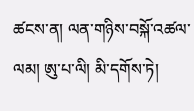ཚངས་ན། ལན་གཉིས་བསྐོ་འཚལ་ལམ། ཨུ་པ་ལི། མི་དགོས་ཏེ།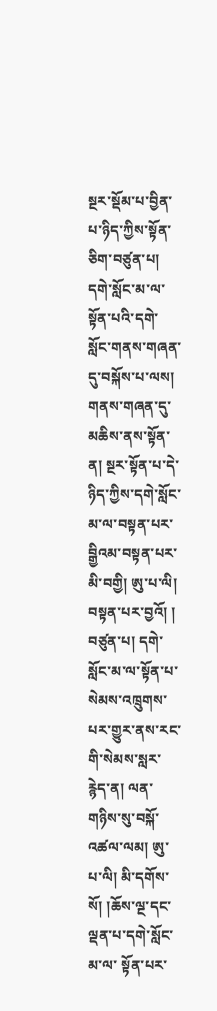སྔར་སྡོམ་པ་བྱིན་པ་ཉིད་ཀྱིས་སྟོན་ཅིག་བཙུན་པ། དགེ་སློང་མ་ལ་སྟོན་པའི་དགེ་ སློང་གནས་གཞན་དུ་བསྐོས་པ་ལས། གནས་གཞན་དུ་མཆིས་ནས་སྟོན་ན། སྔར་སྟོན་པ་དེ་ཉིད་ཀྱིས་དགེ་སློང་མ་ལ་བསྟན་པར་བྒྱིའམ་བསྟན་པར་མི་བགྱི། ཨུ་པ་ལི། བསྟན་པར་བྱའོ། ། བཙུན་པ། དགེ་སློང་མ་ལ་སྟོན་པ་སེམས་འཁྲུགས་པར་གྱུར་ནས་རང་གི་སེམས་སླར་རྙེད་ན། ལན་གཉིས་སུ་བསྐོ་འཚལ་ལམ། ཨུ་པ་ལི། མི་དགོས་སོ། །ཆོས་ལྔ་དང་ལྡན་པ་དགེ་སློང་མ་ལ་ སྟོན་པར་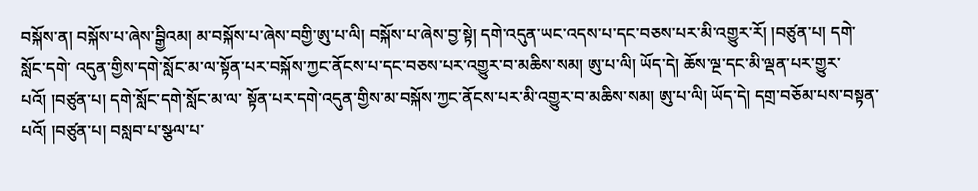བསྐོས་ན། བསྐོས་པ་ཞེས་བྒྱིའམ། མ་བསྐོས་པ་ཞེས་བགྱི་ཨུ་པ་ལི། བསྐོས་པ་ཞེས་བྱ་སྟེ། དགེ་འདུན་ཡང་འདས་པ་དང་བཅས་པར་མི་འགྱུར་རོ། །བཙུན་པ། དགེ་སློང་དགེ་ འདུན་གྱིས་དགེ་སློང་མ་ལ་སྟོན་པར་བསྐོས་ཀྱང་ནོངས་པ་དང་བཅས་པར་འགྱུར་བ་མཆིས་སམ། ཨུ་པ་ལི། ཡོད་དེ། ཆོས་ལྔ་དང་མི་ལྡན་པར་གྱུར་པའོ། །བཙུན་པ། དགེ་སློང་དགེ་སློང་མ་ལ་ སྟོན་པར་དགེ་འདུན་གྱིས་མ་བསྐོས་ཀྱང་ནོངས་པར་མི་འགྱུར་བ་མཆིས་སམ། ཨུ་པ་ལི། ཡོད་དེ། དགྲ་བཅོམ་པས་བསྟན་པའོ། །བཙུན་པ། བསླབ་པ་སྩལ་པ་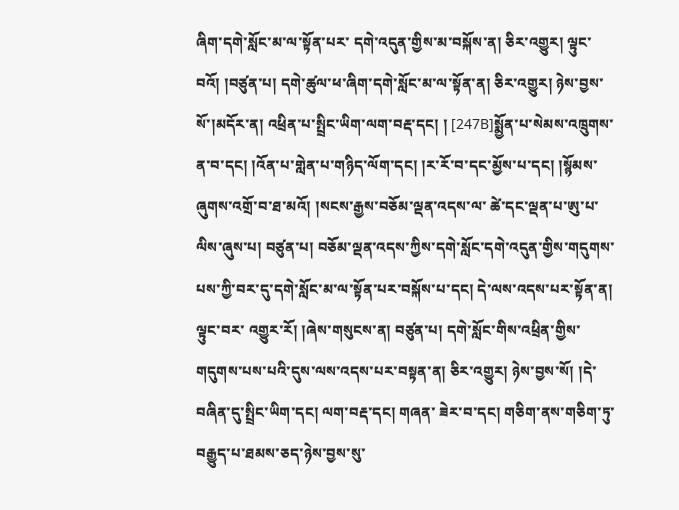ཞིག་དགེ་སློང་མ་ལ་སྟོན་པར་ དགེ་འདུན་གྱིས་མ་བསྐོས་ན། ཅིར་འགྱུར། ལྟུང་བའོ། །བཙུན་པ། དགེ་ཚུལ་ཕ་ཞིག་དགེ་སློང་མ་ལ་སྟོན་ན། ཅིར་འགྱུར། ཉེས་བྱས་སོ་།མདོར་ན། འཕྲིན་པ་སྤྲིང་ཡིག་ལག་བརྡ་དང། ། [247B]སྨྱོན་པ་སེམས་འཁྲུགས་ན་བ་དང། །འོན་པ་གླེན་པ་གཉིད་ལོག་དང། །ར་རོ་བ་དང་མྱོས་པ་དང། །སྙོམས་ཞུགས་འགྲོ་བ་ཐ་མའོ། །སངས་རྒྱས་བཅོམ་ལྡན་འདས་ལ་ ཚེ་དང་ལྡན་པ་ཨུ་པ་ལིས་ཞུས་པ། བཙུན་པ། བཅོམ་ལྡན་འདས་ཀྱིས་དགེ་སློང་དགེ་འདུན་གྱིས་གདུགས་པས་ཀྱི་བར་དུ་དགེ་སློང་མ་ལ་སྟོན་པར་བསྐོས་པ་དང། དེ་ལས་འདས་པར་སྟོན་ན། ལྟུང་བར་ འགྱུར་རོ། །ཞེས་གསུངས་ན། བཙུན་པ། དགེ་སློང་གིས་འཕྲིན་གྱིས་གདུགས་པས་པའི་དུས་ལས་འདས་པར་བསྟན་ན། ཅིར་འགྱུར། ཉེས་བྱས་སོ། །དེ་བཞིན་དུ་སྤྲིང་ཡིག་དང། ལག་བརྡ་དང། གཞན་ ཟེར་བ་དང། གཅིག་ནས་གཅིག་ཏུ་བརྒྱུད་པ་ཐམས་ཅད་ཉེས་བྱས་སུ་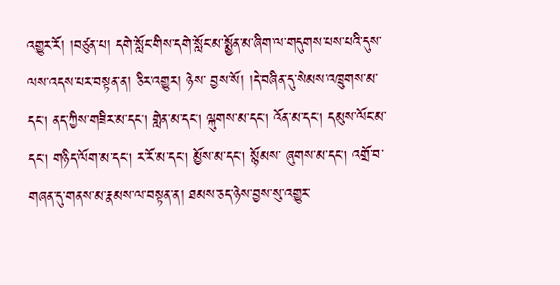འགྱུར་རོ། །བཙུན་པ། དགེ་སློང་གིས་དགེ་སློང་མ་སྨྱོན་མ་ཞིག་ལ་གདུགས་པས་པའི་དུས་ལས་འདས་པར་བསྟན་ན། ཅིར་འགྱུར། ཉེས་ བྱས་སོ། །དེ་བཞིན་དུ་སེམས་འཁྲུགས་མ་དང། ནད་ཀྱིས་གཟིར་མ་དང། གླེན་མ་དང། ལྐུགས་མ་དང། འོན་མ་དང། དམུས་ལོང་མ་དང། གཉིད་ལོག་མ་དང། ར་རོ་མ་དང། མྱོས་མ་དང། སྙོམས་ ཞུགས་མ་དང། འགྲོ་བ་གཞན་དུ་གནས་མ་རྣམས་ལ་བསྟན་ན། ཐམས་ཅད་ཉེས་བྱས་སུ་འགྱུར་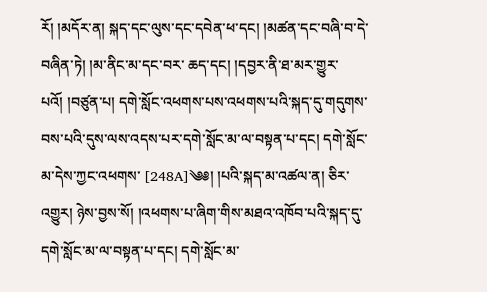རོ། །མདོར་ན། སྐད་དང་ལུས་དང་དབེན་ཕ་དང། །མཚན་དང་བཞི་བ་དེ་བཞིན་ཏེ། །མ་ནིང་མ་དང་བར་ ཆད་དང། །དབྱར་ནི་ཐ་མར་གྱུར་པའོ། །བཙུན་པ། དགེ་སློང་འཕགས་པས་འཕགས་པའི་སྐད་དུ་གདུགས་བས་པའི་དུས་ལས་འདས་པར་དགེ་སློང་མ་ལ་བསྟན་པ་དང། དགེ་སློང་མ་དེས་ཀྱང་འཕགས་ [248A]༄༅། །པའི་སྐད་མ་འཚལ་ན། ཅིར་འགྱུར། ཉེས་བྱས་སོ། །འཕགས་པ་ཞིག་གིས་མཐའ་འཁོབ་པའི་སྐད་དུ་དགེ་སློང་མ་ལ་བསྟན་པ་དང། དགེ་སློང་མ་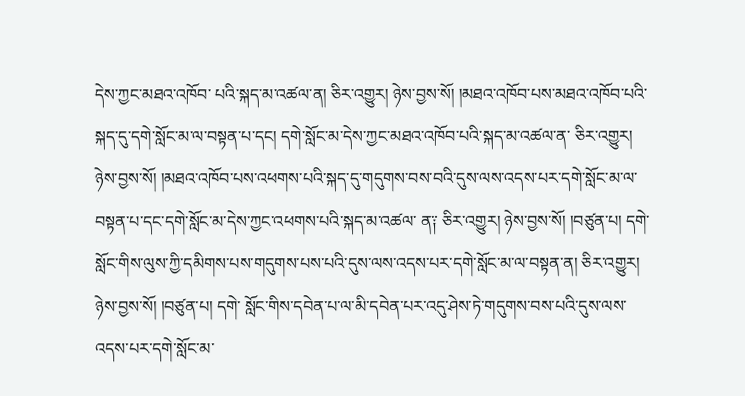དེས་ཀྱང་མཐའ་འཁོབ་ པའི་སྐད་མ་འཚལ་ན། ཅིར་འགྱུར། ཉེས་བྱས་སོ། །མཐའ་འཁོབ་པས་མཐའ་འཁོབ་པའི་སྐད་དུ་དགེ་སློང་མ་ལ་བསྟན་པ་དང། དགེ་སློང་མ་དེས་ཀྱང་མཐའ་འཁོབ་པའི་སྐད་མ་འཚལ་ན་ ཅིར་འགྱུར། ཉེས་བྱས་སོ། །མཐའ་འཁོབ་པས་འཕགས་པའི་སྐད་དུ་གདུགས་བས་བའི་དུས་ལས་འདས་པར་དགེ་སློང་མ་ལ་བསྟན་པ་དང་དགེ་སློང་མ་དེས་ཀྱང་འཕགས་པའི་སྐད་མ་འཚལ་ ན༑ ཅིར་འགྱུར། ཉེས་བྱས་སོ། །བཙུན་པ། དགེ་སློང་གིས་ལུས་ཀྱི་དམིགས་པས་གདུགས་པས་པའི་དུས་ལས་འདས་པར་དགེ་སློང་མ་ལ་བསྟན་ན། ཅིར་འགྱུར། ཉེས་བྱས་སོ། །བཙུན་པ། དགེ་ སློང་གིས་དབེན་པ་ལ་མི་དབེན་པར་འདུ་ཤེས་ཏེ་གདུགས་བས་པའི་དུས་ལས་འདས་པར་དགེ་སློང་མ་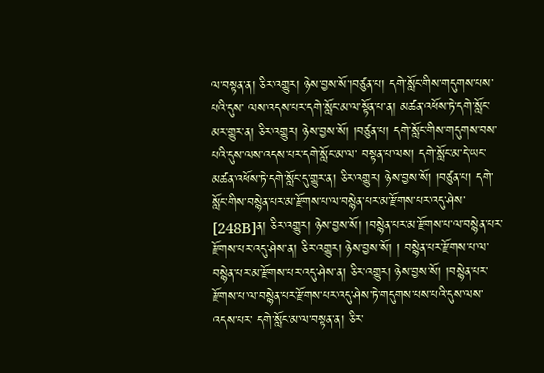ལ་བསྟན་ན། ཅིར་འགྱུར། ཉེས་བྱས་སོ་།བཙུན་པ། དགེ་སློང་གིས་གདུགས་པས་པའི་དུས་ ལས་འདས་པར་དགེ་སློང་མ་ལ་སྟོན་པ་ན། མཚན་འཕོས་ཏེ་དགེ་སློང་མར་གྱུར་ན། ཅིར་འགྱུར། ཉེས་བྱས་སོ། །བཙུན་པ། དགེ་སློང་གིས་གདུགས་བས་པའི་དུས་ལས་འདས་པར་དགེ་སློང་མ་ལ་ བསྟན་པ་ལས། དགེ་སློང་མ་དེ་ཡང་མཚན་འཕོས་ཏེ་དགེ་སློང་དུ་གྱུར་ན། ཅིར་འགྱུར། ཉེས་བྱས་སོ། །བཙུན་པ། དགེ་སློང་གིས་བསྙེན་པར་མ་རྫོགས་པ་ལ་བསྙེན་པར་མ་རྫོགས་པར་འདུ་ཤེས་ [248B]ན། ཅིར་འགྱུར། ཉེས་བྱས་སོ། །བསྙེན་པར་མ་རྫོགས་པ་ལ་བསྙེན་པར་རྫོགས་པར་འདུ་ཤེས་ན། ཅིར་འགྱུར། ཉེས་བྱས་སོ། ། བསྙེན་པར་རྫོགས་པ་ལ་བསྙེན་པར་མ་རྫོགས་པར་འདུ་ཤེས་ན། ཅིར་འགྱུར། ཉེས་བྱས་སོ། །བསྙེན་པར་རྫོགས་པ་ལ་བསྙེན་པར་རྫོགས་པར་འདུ་ཤེས་ཏེ་གདུགས་པས་པའི་དུས་ལས་འདས་པར་ དགེ་སློང་མ་ལ་བསྟན་ན། ཅིར་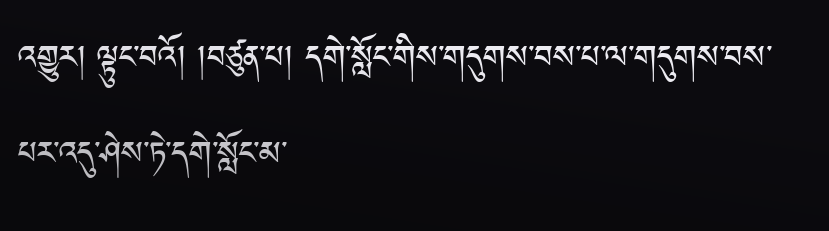འགྱུར། ལྟུང་བའོ། །བཙུན་པ། དགེ་སློང་གིས་གདུགས་བས་པ་ལ་གདུགས་བས་པར་འདུ་ཤེས་ཏེ་དགེ་སློང་མ་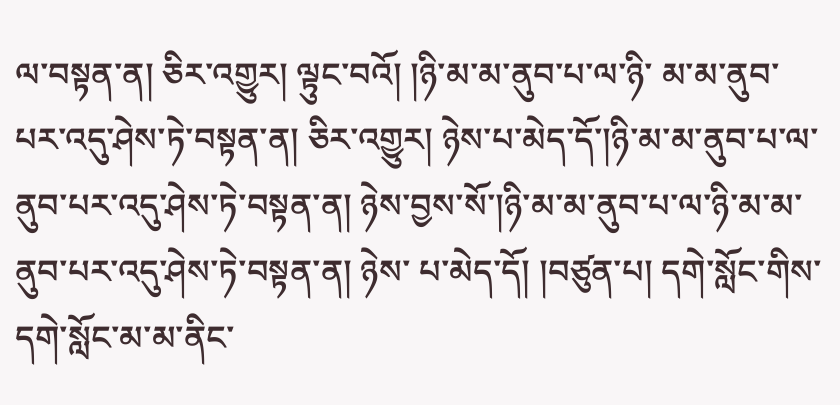ལ་བསྟན་ན། ཅིར་འགྱུར། ལྟུང་བའོ། །ཉི་མ་མ་ནུབ་པ་ལ་ཉི་ མ་མ་ནུབ་པར་འདུ་ཤེས་ཏེ་བསྟན་ན། ཅིར་འགྱུར། ཉེས་པ་མེད་དོ་།ཉི་མ་མ་ནུབ་པ་ལ་ནུབ་པར་འདུ་ཤེས་ཏེ་བསྟན་ན། ཉེས་བྱས་སོ་།ཉི་མ་མ་ནུབ་པ་ལ་ཉི་མ་མ་ནུབ་པར་འདུ་ཤེས་ཏེ་བསྟན་ན། ཉེས་ པ་མེད་དོ། །བཙུན་པ། དགེ་སློང་གིས་དགེ་སློང་མ་མ་ནིང་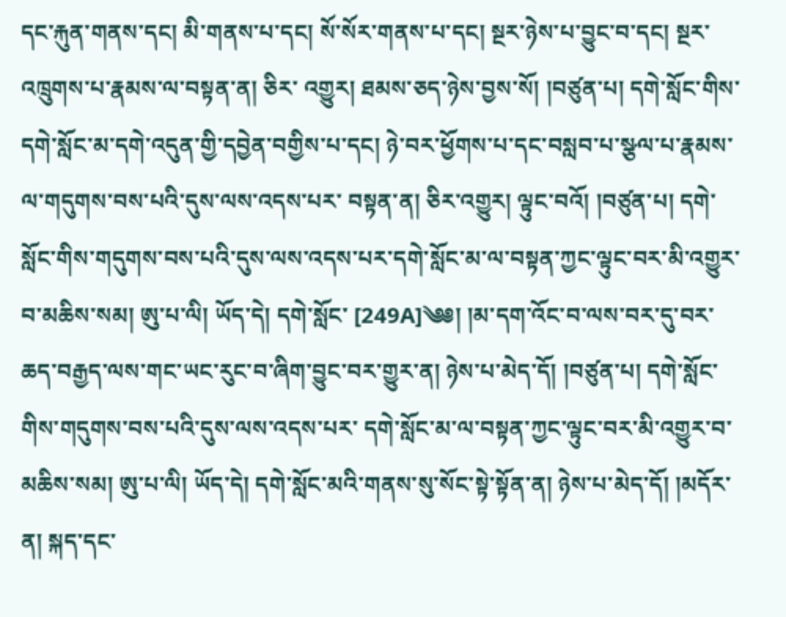དང་རྐུན་གནས་དང། མི་གནས་པ་དང། སོ་སོར་གནས་པ་དང། སྔར་ཉེས་པ་བྱུང་བ་དང། སྔར་འཁྲུགས་པ་རྣམས་ལ་བསྟན་ན། ཅིར་ འགྱུར། ཐམས་ཅད་ཉེས་བྱས་སོ། །བཙུན་པ། དགེ་སློང་གིས་དགེ་སློང་མ་དགེ་འདུན་གྱི་དབྱེན་བགྱིས་པ་དང། ཉེ་བར་ཕྱོགས་པ་དང་བསླབ་པ་སྩལ་པ་རྣམས་ལ་གདུགས་བས་པའི་དུས་ལས་འདས་པར་ བསྟན་ན། ཅིར་འགྱུར། ལྟུང་བའོ། །བཙུན་པ། དགེ་སློང་གིས་གདུགས་བས་པའི་དུས་ལས་འདས་པར་དགེ་སློང་མ་ལ་བསྟན་ཀྱང་ལྟུང་བར་མི་འགྱུར་བ་མཆིས་སམ། ཨུ་པ་ལི། ཡོད་དེ། དགེ་སློང་ [249A]༄༅། །མ་དག་འོང་བ་ལས་བར་དུ་བར་ཆད་བརྒྱད་ལས་གང་ཡང་རུང་བ་ཞིག་བྱུང་བར་གྱུར་ན། ཉེས་པ་མེད་དོ། །བཙུན་པ། དགེ་སློང་གིས་གདུགས་བས་པའི་དུས་ལས་འདས་པར་ དགེ་སློང་མ་ལ་བསྟན་ཀྱང་ལྟུང་བར་མི་འགྱུར་བ་མཆིས་སམ། ཨུ་པ་ལི། ཡོད་དེ། དགེ་སློང་མའི་གནས་སུ་སོང་སྟེ་སྟོན་ན། ཉེས་པ་མེད་དོ། །མདོར་ན། སྐད་དང་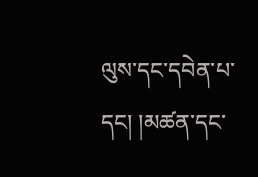ལུས་དང་དབེན་པ་དང། །མཚན་དང་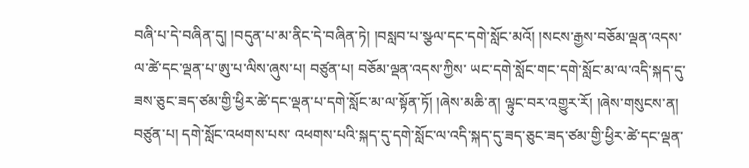བཞི་པ་དེ་བཞིན་དུ། །བདུན་པ་མ་ནིང་དེ་བཞིན་ཏེ། །བསླབ་པ་སྩལ་དང་དགེ་སློང་མའོ། །སངས་རྒྱས་བཅོམ་ལྡན་འདས་ལ་ཚེ་དང་ལྡན་པ་ཨུ་པ་ལིས་ཞུས་པ། བཙུན་པ། བཅོམ་ལྡན་འདས་ཀྱིས་ ཡང་དགེ་སློང་གང་དགེ་སློང་མ་ལ་འདི་སྐད་དུ་ཟས་ཅུང་ཟད་ཙམ་གྱི་ཕྱིར་ཚེ་དང་ལྡན་པ་དགེ་སློང་མ་ལ་སྟོན་ཏོ། །ཞེས་མཆི་ན། ལྟུང་བར་འགྱུར་རོ། །ཞེས་གསུངས་ན། བཙུན་པ། དགེ་སློང་འཕགས་པས་ འཕགས་པའི་སྐད་དུ་དགེ་སློང་ལ་འདི་སྐད་དུ་ཟད་ཅུང་ཟད་ཙམ་གྱི་ཕྱིར་ཚེ་དང་ལྡན་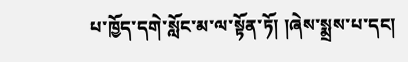པ་ཁྱོད་དགེ་སློང་མ་ལ་སྟོན་ཏོ། །ཞེས་སྨྲས་པ་དང།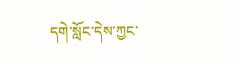དགེ་སློང་དེས་ཀྱང་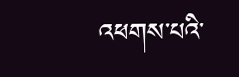འཕགས་པའི་